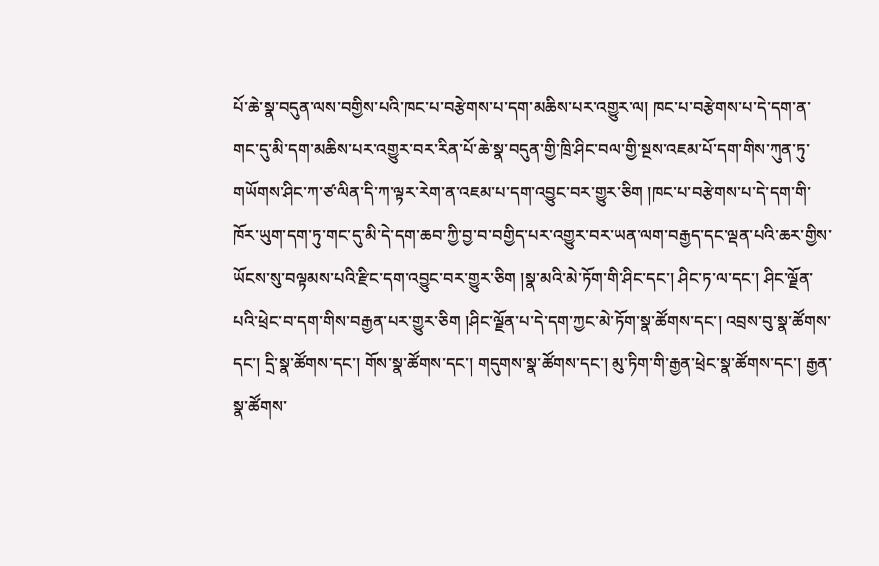པོ་ཆེ་སྣ་བདུན་ལས་བགྱིས་པའི་ཁང་པ་བརྩེགས་པ་དག་མཆིས་པར་འགྱུར་ལ། ཁང་པ་བརྩེགས་པ་དེ་དག་ན་གང་དུ་མི་དག་མཆིས་པར་འགྱུར་བར་རིན་པོ་ཆེ་སྣ་བདུན་གྱི་ཁྲི་ཤིང་བལ་གྱི་སྔས་འཇམ་པོ་དག་གིས་ཀུན་ཏུ་གཡོགས་ཤིང་ཀ་ཙ་ལིན་དི་ཀ་ལྟར་རེག་ན་འཇམ་པ་དག་འབྱུང་བར་གྱུར་ཅིག །ཁང་པ་བརྩེགས་པ་དེ་དག་གི་ཁོར་ཡུག་དག་ཏུ་གང་དུ་མི་དེ་དག་ཆབ་ཀྱི་བྱ་བ་བགྱིད་པར་འགྱུར་བར་ཡན་ལག་བརྒྱད་དང་ལྡན་པའི་ཆར་གྱིས་ཡོངས་སུ་བལྟམས་པའི་རྫིང་དག་འབྱུང་བར་གྱུར་ཅིག །སྣ་མའི་མེ་ཏོག་གི་ཤིང་དང་། ཤིང་ཏ་ལ་དང་། ཤིང་ལྗོན་པའི་ཕྲེང་བ་དག་གིས་བརྒྱན་པར་གྱུར་ཅིག །ཤིང་ལྗོན་པ་དེ་དག་ཀྱང་མེ་ཏོག་སྣ་ཚོགས་དང་། འབྲས་བུ་སྣ་ཚོགས་དང་། དྲི་སྣ་ཚོགས་དང་། གོས་སྣ་ཚོགས་དང་། གདུགས་སྣ་ཚོགས་དང་། མུ་ཏིག་གི་རྒྱན་ཕྲེང་སྣ་ཚོགས་དང་། རྒྱན་སྣ་ཚོགས་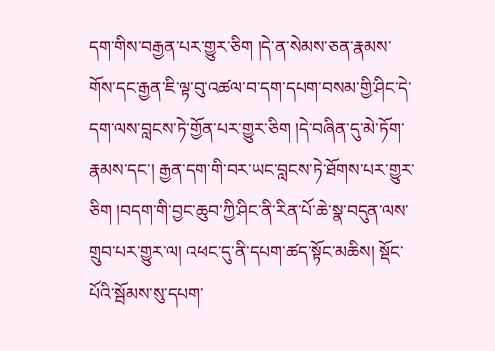དག་གིས་བརྒྱན་པར་གྱུར་ཅིག །དེ་ན་སེམས་ཅན་རྣམས་གོས་དང་རྒྱན་ཇི་ལྟ་བུ་འཚལ་བ་དག་དཔག་བསམ་གྱི་ཤིང་དེ་དག་ལས་བླངས་ཏེ་གྱོན་པར་གྱུར་ཅིག །དེ་བཞིན་དུ་མེ་ཏོག་རྣམས་དང་། རྒྱན་དག་གི་བར་ཡང་བླངས་ཏེ་ཐོགས་པར་གྱུར་ཅིག །བདག་གི་བྱང་ཆུབ་ཀྱི་ཤིང་ནི་རིན་པོ་ཆེ་སྣ་བདུན་ལས་གྲུབ་པར་གྱུར་ལ། འཕང་དུ་ནི་དཔག་ཚད་སྟོང་མཆིས། སྡོང་པོའི་སྦོམས་སུ་དཔག་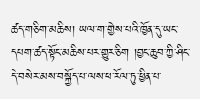ཚད་གཅིག་མཆིས། ཡལ་ག་གྱེས་པའི་ཁྱོན་དུ་ཡང་དཔག་ཚད་སྟོང་མཆིས་པར་གྱུར་ཅིག །བྱང་ཆུབ་ཀྱི་ཤིང་དེ་བསེར་མས་བསྐྱོད་པ་ལས་ཕ་རོལ་ཏུ་ཕྱིན་པ་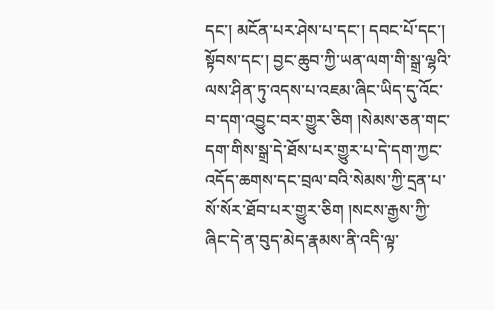དང་། མངོན་པར་ཤེས་པ་དང་། དབང་པོ་དང་། སྟོབས་དང་། བྱང་ཆུབ་ཀྱི་ཡན་ལག་གི་སྒྲ་ལྷའི་ལས་ཤིན་ཏུ་འདས་པ་འཇམ་ཞིང་ཡིད་དུ་འོང་བ་དག་འབྱུང་བར་གྱུར་ཅིག །སེམས་ཅན་གང་དག་གིས་སྒྲ་དེ་ཐོས་པར་གྱུར་པ་དེ་དག་ཀྱང་འདོད་ཆགས་དང་བྲལ་བའི་སེམས་ཀྱི་དྲན་པ་སོ་སོར་ཐོབ་པར་གྱུར་ཅིག །སངས་རྒྱས་ཀྱི་ཞིང་དེ་ན་བུད་མེད་རྣམས་ནི་འདི་ལྟ་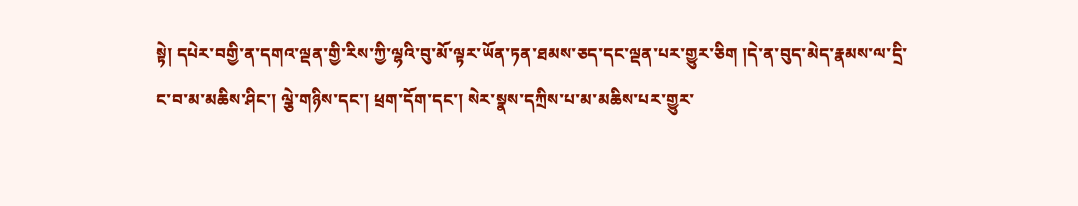སྟེ། དཔེར་བགྱི་ན་དགའ་ལྡན་གྱི་རིས་ཀྱི་ལྷའི་བུ་མོ་ལྟར་ཡོན་ཏན་ཐམས་ཅད་དང་ལྡན་པར་གྱུར་ཅིག །དེ་ན་བུད་མེད་རྣམས་ལ་དྲི་ང་བ་མ་མཆིས་ཤིང་། ལྕེ་གཉིས་དང་། ཕྲག་དོག་དང་། སེར་སྣས་དཀྲིས་པ་མ་མཆིས་པར་གྱུར་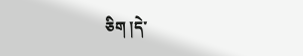ཅིག །དེ་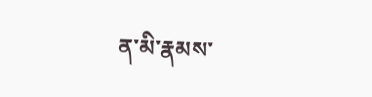ན་མི་རྣམས་